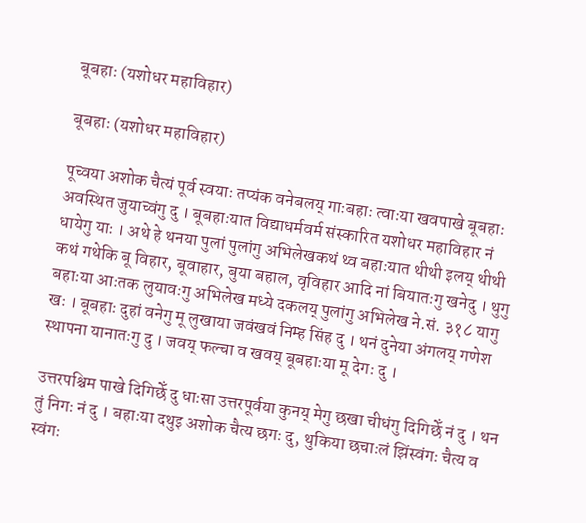बूबहाः (यशोधर महाविहार)

बूबहाः (यशोधर महाविहार)

पूच्वया अशोक चैत्यं पूर्व स्वयाः तप्यंक वनेबलय्‌ गाःबहाः त्वाःया खवपाखे बूबहाः अवस्थित जुयाच्वंगु दु । बूबहाःयात विद्याधर्मवर्म संस्कारित यशोधर महाविहार नं धायेगु याः । अथे हे थनया पुलां पुलांगु अभिलेखकथं थ्व बहाःयात थीथी इलय्‌ थीथी कथं गथेकि बू विहार, बूवाहार, बुया बहाल, वृविहार आदि नां बियातःगु खनेदु । थुगु बहाःया आःतक लुयावःगु अभिलेख मध्ये दकलय्‌ पुलांगु अभिलेख ने.सं. ३१८ यागु खः । बूबहाः दुहां वनेगु मू लुखाया जवंखवं निम्ह सिंह दु । थनं दुनेया अंगलय्‌ गणेश स्थापना यानातःगु दु । जवय्‌ फल्चा व खवय्‌ बूबहाःया मू देगः दु ।

उत्तरपश्चिम पाखे दिगिछेँ दु धाःसा उत्तरपूर्वया कुनय्‌ मेगु छखा चीधंगु दिगिछेँ नं दु । थन तुं निगः नं दु । बहाःया दथुइ अशोक चैत्य छगः दु, थुकिया छचाःलं झिंस्वंगः चैत्य व स्वंगः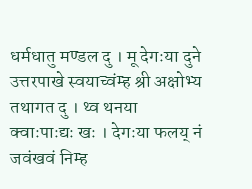धर्मधातु मण्डल दु । मू देगःया दुने उत्तरपाखे स्वयाच्वंम्ह श्री अक्षोभ्य तथागत दु । थ्व थनया क्वाःपाःद्यः खः । देगःया फलय्‌ नं जवंखवं निम्ह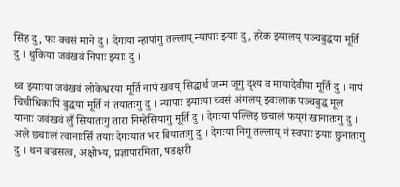सिंह दु, फः क्वसं माने दु । देगःया न्हापांगु तल्लाय्‌ न्यापाः झ्याः दु, हरेक झ्यालय्‌ पञ्चबुद्धया मूर्ति दु । थुकिया जवंखवं निपाः झ्याः दु ।

थ्व झ्याःया जवंखवं लोकेश्वरया मूर्ति नापं खवय्‌ सिद्धार्थ जन्म जूगु दृश्य व मायादेवीया मूर्ति दु । नापं चिचीधिकःपिं बुद्धया मूर्ति नं तयातःगु दु । न्यापाः झ्याःया च्वसं अंगलय्‌ झ्वःलाक पञ्चबुद्ध मूल यानाः जवंखवं लुँ सियातःगु तारा निम्हेसियागु मूर्ति दु । देगःया पल्लिइ छचालं फय्‌गं खानातःगु दु । अले छचाःलं त्वानाःसिँ तयाः देगःयात भर बियातःगु दु । देगःया निगू तल्लाय्‌ नं स्वपाः झ्याः छुनातःगु दु । थन बज्रसत्व, अक्षोभ्य, प्रज्ञापारमिता, षडक्षरी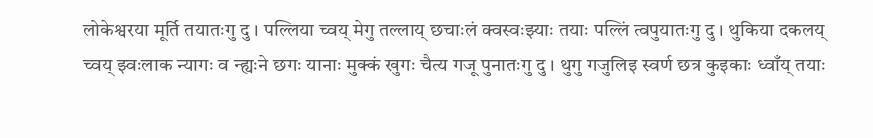लोकेश्वरया मूर्ति तयातःगु दु । पल्लिया च्वय्‌ मेगु तल्लाय्‌ छचाःलं क्वस्वःझ्याः तयाः पल्लिं त्वपुयातःगु दु । थुकिया दकलय्‌ च्वय्‌ झ्वःलाक न्यागः व न्ह्यःने छगः यानाः मुक्कं खुगः चैत्य गजू पुनातःगु दु । थुगु गजुलिइ स्वर्ण छत्र कुइकाः ध्वाँय्‌ तयाः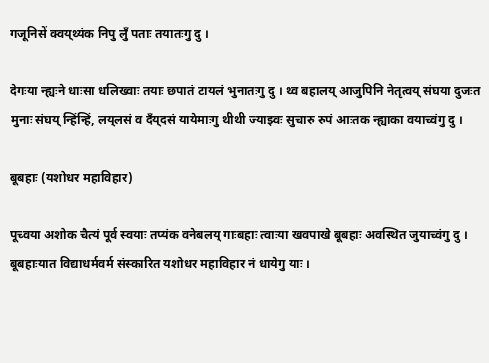गजूनिसें क्वय्‌थ्यंक निपु लुँ पताः तयातःगु दु ।

देगःया न्ह्यःने धाःसा धलिख्वाः तयाः छपातं टायलं भुनातःगु दु । थ्व बहालय्‌ आजुपिनि नेतृत्वय्‌ संघया दुजःत मुनाः संघय्‌ न्हिंन्हिं, लय्‌लसं व दँय्‌दसं यायेमाःगु थीथी ज्याझ्वः सुचारु रुपं आःतक न्ह्याका वयाच्वंगु दु ।

बूबहाः (यशोधर महाविहार)

पूच्वया अशोक चैत्यं पूर्व स्वयाः तप्यंक वनेबलय्‌ गाःबहाः त्वाःया खवपाखे बूबहाः अवस्थित जुयाच्वंगु दु । बूबहाःयात विद्याधर्मवर्म संस्कारित यशोधर महाविहार नं धायेगु याः ।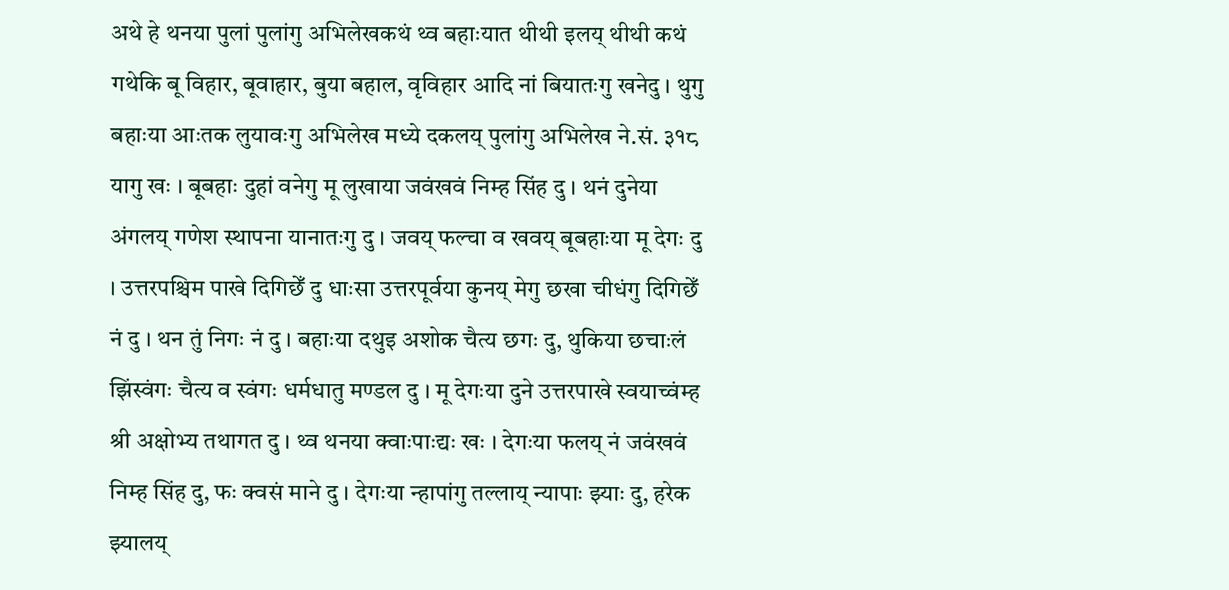अथे हे थनया पुलां पुलांगु अभिलेखकथं थ्व बहाःयात थीथी इलय्‌ थीथी कथं गथेकि बू विहार, बूवाहार, बुया बहाल, वृविहार आदि नां बियातःगु खनेदु । थुगु बहाःया आःतक लुयावःगु अभिलेख मध्ये दकलय्‌ पुलांगु अभिलेख ने.सं. ३१८ यागु खः । बूबहाः दुहां वनेगु मू लुखाया जवंखवं निम्ह सिंह दु । थनं दुनेया अंगलय्‌ गणेश स्थापना यानातःगु दु । जवय्‌ फल्चा व खवय्‌ बूबहाःया मू देगः दु । उत्तरपश्चिम पाखे दिगिछेँ दु धाःसा उत्तरपूर्वया कुनय्‌ मेगु छखा चीधंगु दिगिछेँ नं दु । थन तुं निगः नं दु । बहाःया दथुइ अशोक चैत्य छगः दु, थुकिया छचाःलं झिंस्वंगः चैत्य व स्वंगः धर्मधातु मण्डल दु । मू देगःया दुने उत्तरपाखे स्वयाच्वंम्ह श्री अक्षोभ्य तथागत दु । थ्व थनया क्वाःपाःद्यः खः । देगःया फलय्‌ नं जवंखवं निम्ह सिंह दु, फः क्वसं माने दु । देगःया न्हापांगु तल्लाय्‌ न्यापाः झ्याः दु, हरेक झ्यालय्‌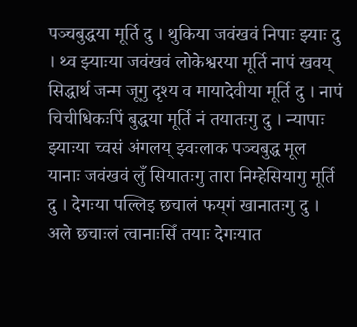पञ्चबुद्धया मूर्ति दु । थुकिया जवंखवं निपाः झ्याः दु । थ्व झ्याःया जवंखवं लोकेश्वरया मूर्ति नापं खवय्‌ सिद्धार्थ जन्म जूगु दृश्य व मायादेवीया मूर्ति दु । नापं चिचीधिकःपिं बुद्धया मूर्ति नं तयातःगु दु । न्यापाः झ्याःया च्वसं अंगलय्‌ झ्वःलाक पञ्चबुद्ध मूल यानाः जवंखवं लुँ सियातःगु तारा निम्हेसियागु मूर्ति दु । देगःया पल्लिइ छचालं फय्‌गं खानातःगु दु । अले छचाःलं त्वानाःसिँ तयाः देगःयात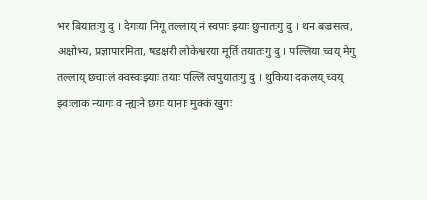भर बियातःगु दु । देगःया निगू तल्लाय्‌ नं स्वपाः झ्याः छुनातःगु दु । थन बज्रसत्व, अक्षोभ्य, प्रज्ञापारमिता, षडक्षरी लोकेश्वरया मूर्ति तयातःगु दु । पल्लिया च्वय्‌ मेगु तल्लाय्‌ छचाःलं क्वस्वःझ्याः तयाः पल्लिं त्वपुयातःगु दु । थुकिया दकलय्‌ च्वय्‌ झ्वःलाक न्यागः व न्ह्यःने छगः यानाः मुक्कं खुगः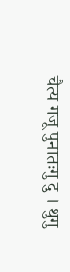चैत्य गजू पुनातःगु दु । थुगु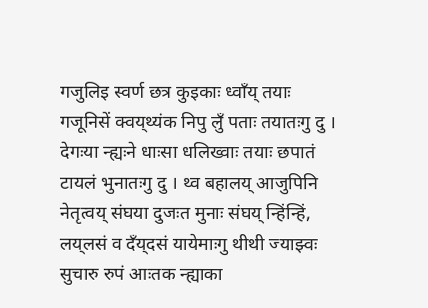गजुलिइ स्वर्ण छत्र कुइकाः ध्वाँय्‌ तयाः गजूनिसें क्वय्‌थ्यंक निपु लुँ पताः तयातःगु दु । देगःया न्ह्यःने धाःसा धलिख्वाः तयाः छपातं टायलं भुनातःगु दु । थ्व बहालय्‌ आजुपिनि नेतृत्वय्‌ संघया दुजःत मुनाः संघय्‌ न्हिंन्हिं, लय्‌लसं व दँय्‌दसं यायेमाःगु थीथी ज्याझ्वः सुचारु रुपं आःतक न्ह्याका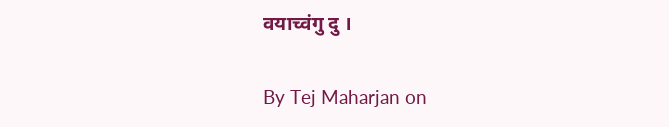वयाच्वंगु दु ।

By Tej Maharjan on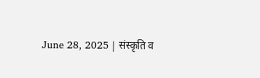June 28, 2025 | संस्कृति व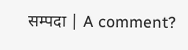सम्पदा | A comment?